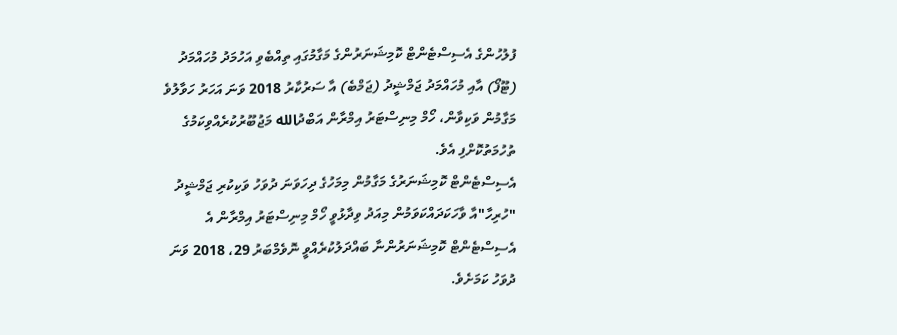ފުލުހުންގެ އެސިސްޓެންޓް ކޮމިޝަނަރުންގެ މަގާމުގައި ތިއްބެވި އަހުމަދު މުހައްމަދު (ޓޫފޯ) އާއި މުހައްމަދު ޖަމްޝީދު (ޖަމްބެ) އާ ސަރުކާރު 2018 ވަނަ އަހަރު ހަވާލުވެ މަގާމުން ވަކިވާން، ހޯމް މިނިސްޓަރު އިމްރާން އަބްދުالله މަޖުބޫރުކުރެއްވިކަމުގެ ތުހުމަތުކޮށްފި އެވެ.
އެސިސްޓެންޓް ކޮމިޝަނަރުގެ މަގާމުން މިމަހުގެ ދިހަވަނަ ދުވަހު ވަކިކުރި ޖަމްޝީދު "ހުރިހާ"އާ ވާހަކަދައްކަވަމުން މިއަދު ވިދާޅުވީ ހޯމް މިނިސްޓަރު އިމްރާން އެ އެސިސްޓެންޓް ކޮމިޝަނަރުންނާ ބައްދަލުކުރެއްވީ ނޮވެމްބަރު 29، 2018 ވަނަ ދުވަހު ކަމަށެވެ.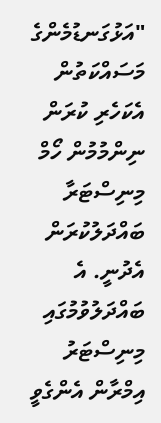"އަޅުގަނޑުމެންގެ މަސައްކަތުން އެކަހެރި ކުރަން ނިންމުމުން ހޯމް މިނިސްޓަރާ ބައްދަލުކުރަން އެދުނީ. އެ ބައްދަލުވުމުގައި މިނިސްޓަރު އިމްރާން އެންގެވީ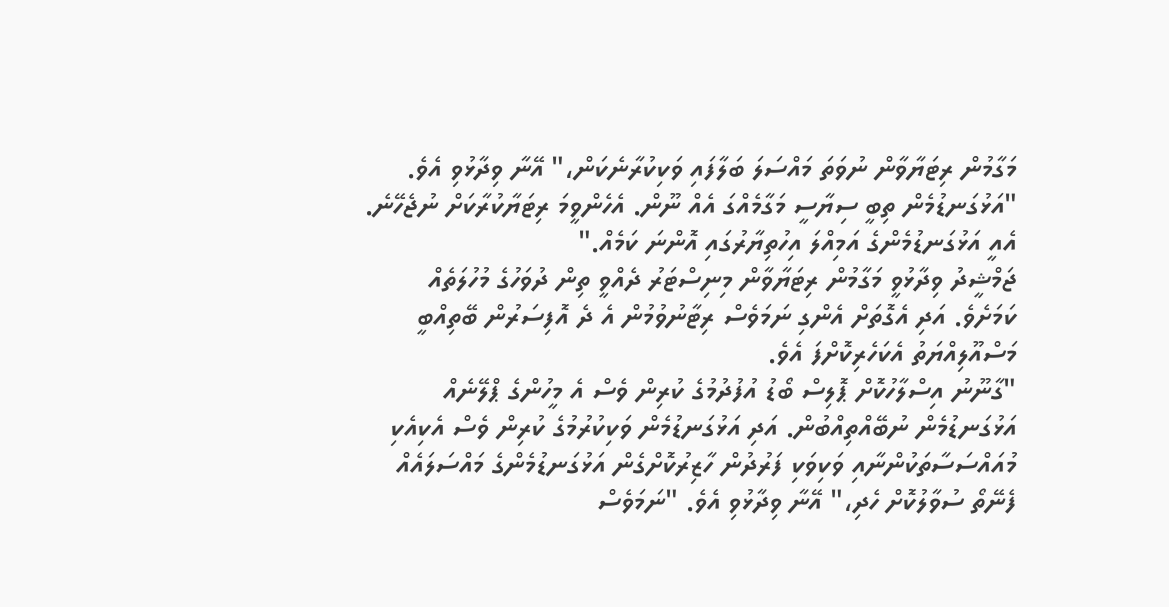މަގާމުން ރިޓަޔާވާން ނުވަތަ މައްސަލަ ބަލާފައި ވަކިކުރާނެކަން،" އޭނާ ވިދާޅުވި އެވެ. "އަޅުގަނޑުމެން ތިބީ ސިޔާސީ މަގާމެއްގަ އެއް ނޫން. އެހެންވީމަ ރިޓަޔާކުރާކަށް ނުޖެހޭނެ. އެއީ އަޅުގަނޑުމެންގެ އަމިއްލަ އިހުތިޔާރުގައި އޮންނަ ކަމެއް."
ޖަމްޝީދު ވިދާޅުވީ މަގާމުން ރިޓަޔާވާން މިނިސްޓަރު ދެއްވީ ތިން ދުވަހުގެ މުހުލަތެއް ކަމަށެވެ. އަދި އެގޮތަށް އެންގި ނަމަވެސް ރިޓާނުވުމުން އެ ދެ އޮފިސަރުން ބޭތިއްބީ މަސްއޫލިއްޔަތު އެކަހެރިކޮށްފަ އެވެ.
"ގާނޫނު އިސްލާހުކޮށް ޕޮލިސް ބޯޑު އުފުދުމުގެ ކުރިން ވެސް އެ މީހުންގެ ޕްލޭނެއް އަޅުގަނޑުމެން ނުބޭއްތިއްބުން. އަދި އަޅުގަނޑުމެން ވަކިކުރުމުގެ ކުރިން ވެސް އެކިއެކި މުއައްސަސާތަކުންނާއި ވަކިވަކި ފަރުދުން ހާޒިރުކޮށްގެން އަޅުގަނޑުމެންގެ މައްސަލައެއް ފެނޭތޯ ސުވާލުކޮށް ހެދި،" އޭނާ ވިދާޅުވި އެވެ. "ނަމަވެސް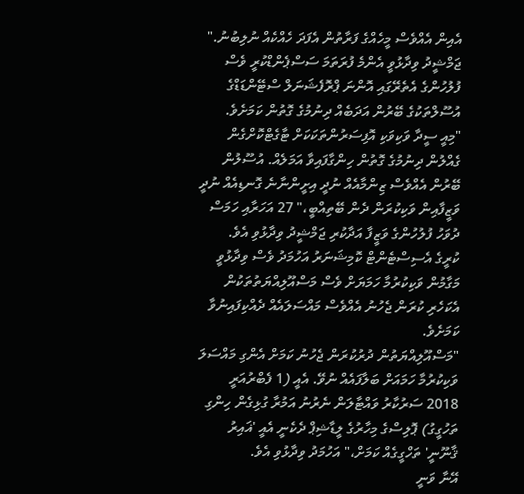އެއިން އެއްވެސް މީހެއްގެ ފަރާތުން އެފަދަ ހެއްކެއް ނުލިބުނު."
ޖަމްޝީދު ވިދާޅުވީ އެންމެ ފުރަތަމަ ސަސްޕެންޑްކުރީ ވެސް ފުލުހުންގެ އެތެރޭގައި އޮންނަ ޕްރޮފެޝަނަލް ސްޓޭންޑަޑްގެ އުސޫލްތަކުގެ ބޭރުން އަދަބެއް ދިނުމުގެ ގޮތުން ކަމަށެވެ.
"މިއީ ސީދާ ވަކިވަކި އޮފިސަރުންތަކަކަށް ޓާގެޓްކޮށްގެން ގެއްލުން ދިނުމުގެ ގޮތުން ހިންގާފައިވާ އަމަލެއް. އުސޫލުން ބޭރުން އެއްވެސް ޒިންމާއެއް ނުދީ އިށީންނާނެ ގޮނޑިއެއް ނުދީ ވަޒީފާއިން ވަކިކުރަން ދެން ބޭތިއްބީ،" 27 އަހަރާއި ހަމަސް ދުވަހު ފުލުހުންގެ ވަޒީފާ އަދާކުރި ޖަމްޝީދު ވިދާޅުވި އެވެ.
ކުރީގެ އެސިސްޓެންޓް ކޮމިޝަނަރު އަހުމަދު ވެސް ވިދާޅުވީ މަގާމުން ވަކިކުރުމާ ހަމަޔަށް ވެސް މަސްއޫލިއްޔަތުތަކުން އެކަހެރި ކުރަން ޖެހުނު އެއްވެސް މައްސަލައެއް ދެއްކިފައިނުވާ ކަމަށެވެ.
"މަސްއޫލިއްޔަތުން ދުރުކުރަން ޖެހުނު ކަމަށް އެންގި މައްސަލަ ވަކިކުރުމާ ހަމައަށް ބަލާފައެއް ނުވޭ. އެއީ (1 ފެބްރުއަރީ 2018 ސަރުކާރު ވައްޓާލަން ނެރުނު އަމުރާ ގުޅިގެން ހިންގި ތަހުގީގު) ޕޮލިސްގެ މިހާރުގެ ލީޑާޝިޕް ދެކެނީ އެއީ 'ޣައިރު ޤާނޫނީ' ތަހްގީގެއް ކަމަށް،" އަހުމަދު ވިދާޅުވި އެވެ.
އޭނާ ވަނީ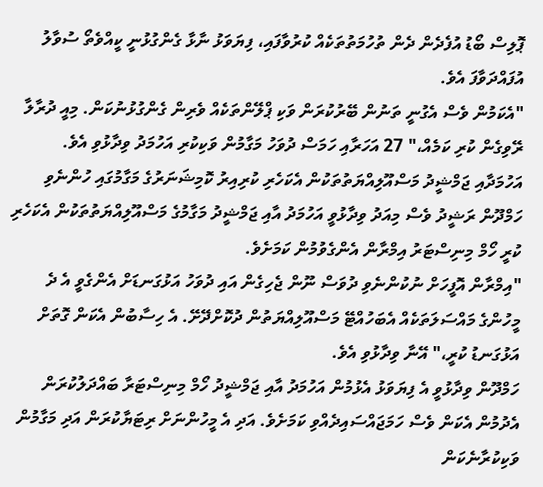ޕޮލިސް ބޯޑު އުފެދެން ދެން ތުހުމަތުތަކެއް ކުރުވާފައި، ފިޔަވަޅު ނާޅާ ގެންގުޅުނީ ކީއްވެތޯ ސުވާލު އުފައްދަވާފަ އެވެ.
"އެކަމުން ވެސް އެގުނީ ތަނުން ބޭރުކުރަން ވަކި ޕްލޭންތަކެއް ވެރިން ގެންގުޅުނުކަން. މިއީ ދުރާލާ ރޭވިގެން ކުރި ކަމެއް،" 27 އަހަރާއި ހަމަސް ދުވަހު މަގާމުން ވަކިކުރި އަހުމަދު ވިދާޅުވި އެވެ.
އަހުމަދާއި ޖަމްޝީދު މަސްއޫލިއްޔަތުތަކުން އެކަހެރި ކުރިއިރު ކޮމިޝަނަރުގެ މަގާމުގައި ހުންނެވި ހަމްދޫން ރަޝީދު ވެސް މިއަދު ވިދާޅުވީ އަހުމަދު އާއި ޖަމްޝީދު މަގާމުގެ މަސްއޫލިއްޔަތުތަކުން އެކަހެރި ކުރީ ހޯމް މިނިސްޓަރު އިމްރާން އެންގެވުމުން ކަމަށެވެ.
"އިމްރާން އޮފީހަށް ނުކުންނެވި ދުވަސް ނޫން ޖެހިގެން އައި ދުވަހު އަޅުގަނޑަށް އެންގެވީ އެ ދެ މީހުންގެ މައްސަލަތަކެއް އެބަހުއްޓޭ މަސްއޫލިއްޔަތުން ދުކޮށްދޭށޭ. އެ ހިސާބުން އެކަން ގޮތަށް އަޅުގަނޑު ކުރީ،" އޭނާ ވިދާޅުވި އެވެ.
ހަމްދޫން ވިދާޅުވީ އެ ފިޔަވަޅު އެޅުމުން އަހުމަދު އާއި ޖަމްޝީދު ހޯމް މިނިސްޓަރާ ބައްދަލުކުރަން އެދުމުން އެކަން ވެސް ހަމަޖައްސައިދެއްވި ކަމަށެވެ. އަދި އެ މީހުންނަށް ރިޓަޔާކުރަން އަދި މަގާމުން ވަކިކުރާނެކަން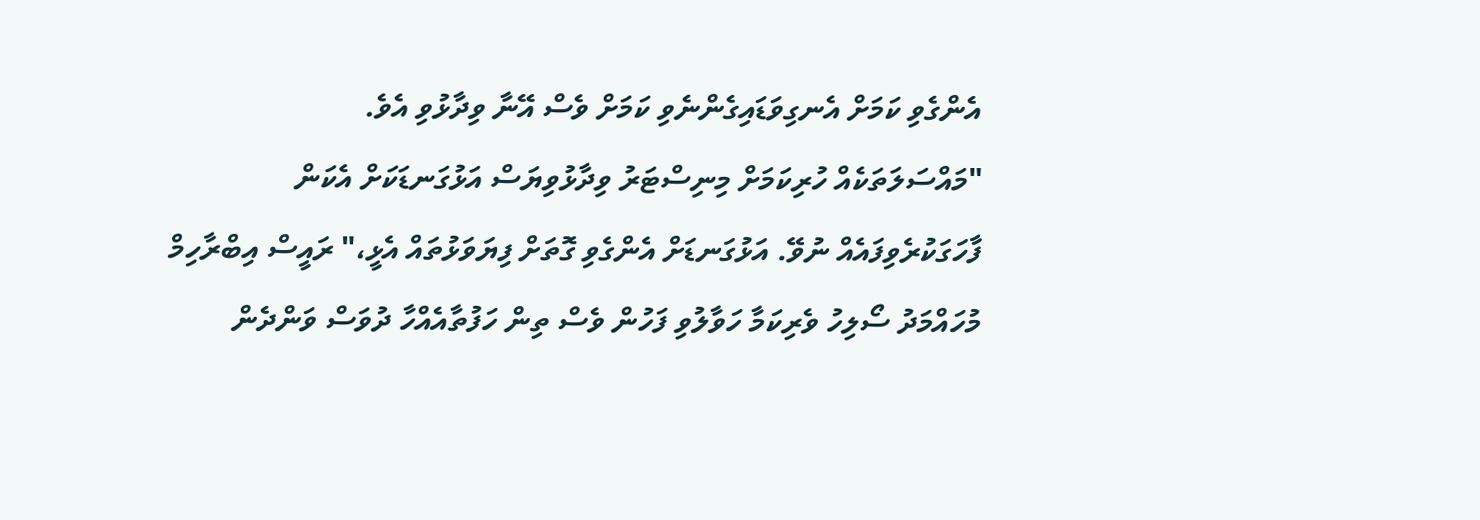އެންގެވި ކަމަށް އެނގިވަޑައިގެންނެވި ކަމަށް ވެސް އޭނާ ވިދާޅުވި އެވެ.
"މައްސަލަތަކެއް ހުރިކަމަށް މިނިސްޓަރު ވިދާޅުވިޔަސް އަޅުގަނޑަކަށް އެކަން ފާހަގަކުރެވިފައެއް ނުވޭ. އަޅުގަނޑަށް އެންގެވި ގޮތަށް ފިޔަވަޅުތައް އެޅީ،" ރައީސް އިބްރާހިމް މުހައްމަދު ސޯލިހު ވެރިކަމާ ހަވާލުވި ފަހުން ވެސް ތިން ހަފުތާއެއްހާ ދުވަސް ވަންދެން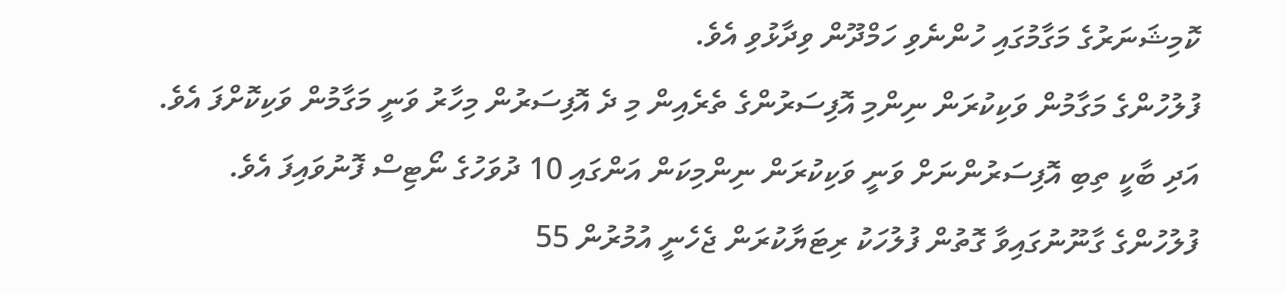ކޮމިޝަނަރުގެ މަގާމުގައި ހުންނެވި ހަމްދޫން ވިދާޅުވި އެވެ.
ފުލުހުންގެ މަގާމުން ވަކިކުރަން ނިންމި އޮފިސަރުންގެ ތެރެއިން މި ދެ އޮފިސަރުން މިހާރު ވަނީ މަގާމުން ވަކިކޮށްފަ އެވެ. އަދި ބާކީ ތިބި އޮފިސަރުންނަށް ވަނީ ވަކިކުރަން ނިންމިކަން އަންގައި 10 ދުވަހުގެ ނޯޓިސް ފޮނުވައިފަ އެވެ.
ފުލުހުންގެ ގާނޫނުގައިވާ ގޮތުން ފުލުހަކު ރިޓަޔާކުރަން ޖެހެނީ އުމުރުން 55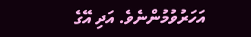އަހަރުވުމުންނެވެ. އަދި އޭގެ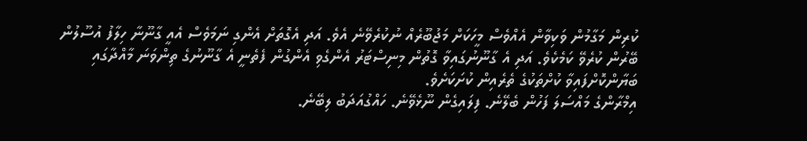ކުރިން މަގާމުން ވަކިވާން އެއްވެސް މީހަކަށް މަޖުބޫރެއް ނުކުރެވޭނެ އެވެ. އަދި އެގޮތަށް އެންގި ނަމަވެސް އެއީ ގާނޫނާ ހިލާފު އުސޫލުން ބޭރުން ކުރެވޭ ކަމެކެވެ. އަދި އެ ގާނޫނުގައިވާ ގޮތުން މިނިސްޓަރު އެންގެވި އެންގުން ފެތެނީ އެ ގާނޫނުގެ ތިންވަނަ މާއްދާގައި ބަޔާންކޮށްފައިވާ ކުށްތަކުގެ ތެރެއިން ކުށަކަށެވެ.
އިމްރާންގެ މައްސަލަ ފަހުން ބެލޭނެ. ފިލައިގެން ނޫޅެވޭނެ. ހައްގުއަދަބު ލިބޭނެ.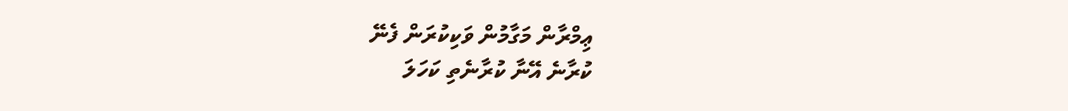ޢިމްރާން މަގާމުން ވަކިކުރަން ފެނޭ
ކުރާނެ އޭނާ ކުރާނެތި ކަހަލަ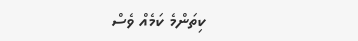ކިތަންމެ ކަމެއް ވެސް